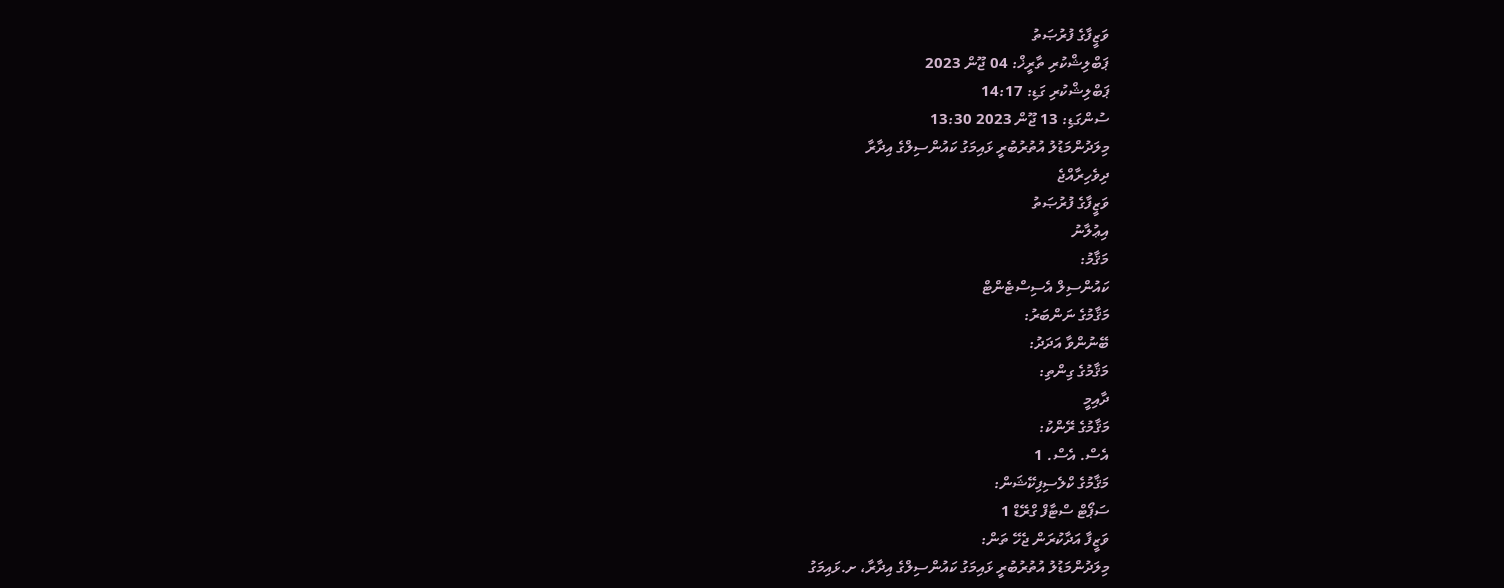ވަޒީފާގެ ފުރުޞަތު
ޕަބްލިޝްކުރި ތާރީޚް: 04 ޖޫން 2023
ޕަބްލިޝްކުރި ގަޑި: 14:17
ސުންގަޑި: 13 ޖޫން 2023 13:30
މިލަދުންމަޑުލު އުތުރުބުރީ ޅައިމަގު ކައުންސިލްގެ އިދާރާ
ދިވެހިރާއްޖެ
ވަޒީފާގެ ފުރުޞަތު
އިޢުލާނު
މަޤާމު:
ކައުންސިލް އެސިސްޓެންޓް
މަޤާމުގެ ނަންބަރު:
ބޭނުންވާ އަދަދު:
މަޤާމުގެ ގިންތި:
ދާއިމީ
މަޤާމުގެ ރޭންކު:
އެސް. އެސް. 1
މަޤާމުގެ ކްލެސިފިކޭޝަން:
ސަޕޯޓް ސްޓާފް ގްރޭޑް 1
ވަޒީފާ އަދާކުރަން ޖެހޭ ތަން:
މިލަދުންމަޑުލު އުތުރުބުރީ ޅައިމަގު ކައުންސިލްގެ އިދާރާ، ށ.ޅައިމަގު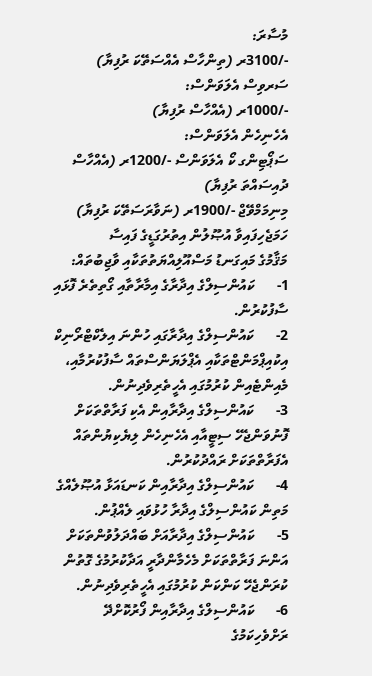މުސާރަ:
-/3100ރ (ތިންހާސް އެއްސަތޭކަ ރުފިޔާ)
ސަރވިސް އެލަވަންސް:
-/1000ރ (އެއްހާސް ރުފިޔާ)
އެހެނިހެން އެލަވަންސް:
ސަޕޯޓިންގ ކޯ އެލަވަންސް -/1200ރ (އެއްހާސް ދުއިސައްތަ ރުފިޔާ)
މިނިމަމްވޭޖް -/1900ރ (ނަވާރަސަތޭކަ ރުފިޔާ)
ހަމަޖެހިފައިވާ އުޞޫލުން އިތުރުގަޑީގެ ފައިސާ
މަޤާމުގެ މައިގަނޑު މަސްއޫލިއްޔަތުތަކާއި ވާޖިބުތައް:
1-      ކައުންސިލްގެ އިދާރާގެ އިމާރާތާއި ގޯތިތެރެ ފޮޅައި ސާފުކުރުން.
2-      ކައުންސިލްގެ އިދާރާގައި ހުންނަ އިލެކްޓްރޯނިކް އިކުއިޕްމަންޓްތަކާއި އެޕްލަޔަންސްތައް ސާފުކުރުމާއި، މެއިންޓެއިން ކުރުމުގައި އެހީތެރިވެދިނުން.
3-      ކައުންސިލްގެ އިދާރާއިން އެކި ފަރާތްތަކަށް ފޮނުވަންޖެހޭ ސިޓީއާއި އެހެނިހެން ލިޔެކިޔުންތައް އެފަރާތްތަކަށް ރައްދުކުރުން.
4-      ކައުންސިލްގެ އިދާރާއިން ކަނޑައަޅާ އުޞޫލެއްގެ މަތިން ކައުންސިލްގެ އިދާރާ ހުޅުވައި ލެއްޕުން.
5-      ކައުންސިލްގެ އިދާރާއަށް ބައްދަލުވުންތަކަށް އަންނަ ފަރާތްތަކަށް މެހެމާންދާރީ އަދާކުރުމުގެ ގޮތުން ކުރަންޖެހޭ ކަންކަން ކުރުމުގައި އެހީތެރިވެދިނުން.
6-      ކައުންސިލްގެ އިދާރާއިން ފޯރުކޮށްދޭ ރަށްވެހިކަމުގެ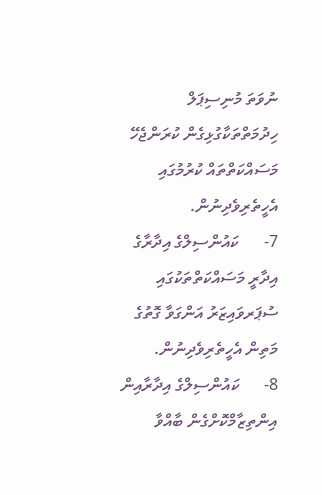ނުވަތަ މުނިސިޕަލް ހިދުމަތްތަކާގުޅިގެން ކުރަންޖެހޭ މަސައްކަތްތައް ކުރުމުގައި އެހީތެރިވެދިނުން.
7-      ކައުންސިލްގެ އިދާރާގެ އިދާރީ މަސައްކަތްތަކުގައި ސުޕަރވައިޒަރު އަންގަވާ ގޮތުގެ މަތިން އެހީތެރިވެދިނުން.
8-      ކައުންސިލްގެ އިދާރާއިން އިންތިޒާމްކޮށްގެން ބާއްވާ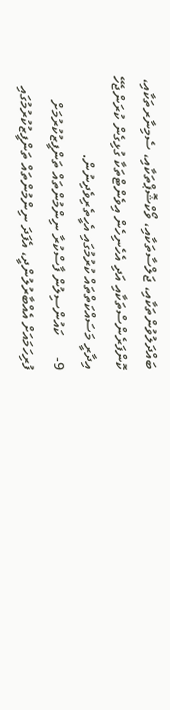ބައްދަލުވުންތަކާއި، ޖަލްސާތަކާއި، ވޯކްޝޮޕްތަކާއި، ސެމިނާރތަކާއި، ކޮންފަރެންސްތަކާއި އަދި އެހެނިހެން އިވެންޓްތަކާ ގުޅިގެން ކުރަންޖެހޭ އިދާރީ މަސައްކަތްތައް ކުރުމުގައި އެހީތެރިވެދިނުން.
9-      ކައުންސިލުން ފާސްކުރާ ނިންމުންތައް ތަންފީޒުކުރުމަށް ފުރިހަމައަށް އެއްބާރުލުންދީ، އެފަދަ ނިންމުންތައް ތަންފީޒުކުރުމުގައި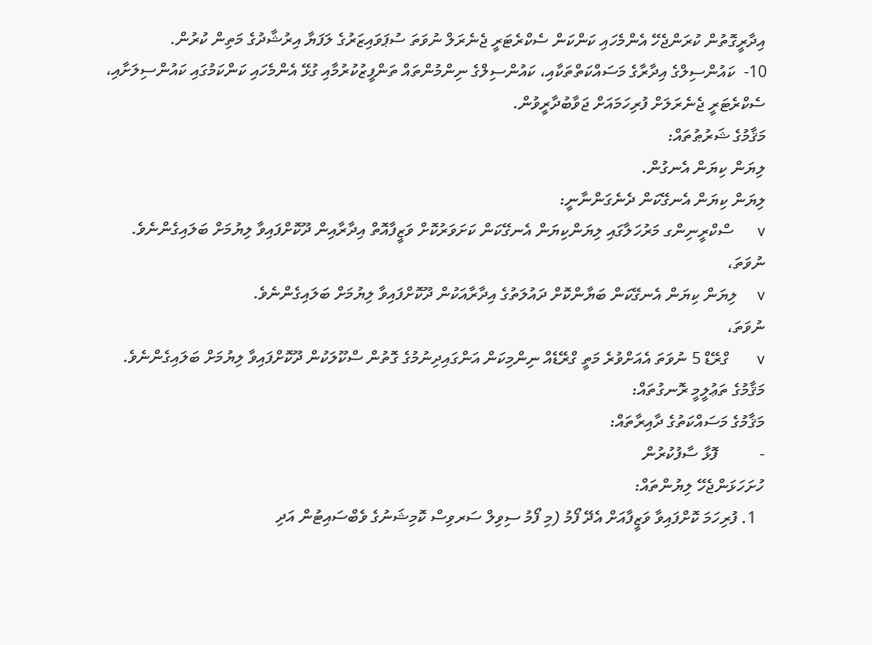އިދާރީގޮތުން ކުރަންޖެހޭ އެންމެހައި ކަންކަން ސެކްރެޓަރީ ޖެނެރަލް ނުވަތަ ސުޕަވައިޒަރުގެ ލަފަޔާ އިރުޝާދުގެ މަތިން ކުރުން.
10-  ކައުންސިލްގެ އިދާރާގެ މަސައްކަތްތަކާއި، ކައުންސިލްގެ ނިންމުންތައް ތަންފީޒުކުރުމާއި ގުޅޭ އެންމެހައި ކަންކަމުގައި ކައުންސިލަށާއި، ސެކްރެޓަރީ ޖެނެރަލަށް ފުރިހަމައަށް ޖަވާބުދާރީވުން.
މަޤާމުގެ ޝަރުޠުތައް:
ލިޔަން ކިޔަން އެނގުން.
ލިޔަން ކިޔަން އެނގޭކަން ދެނެގަންނާނީ:
v      ސްކްރީނިންގ މަރުހަލާގައި ލިޔަންކިޔަން އެނގޭކަން ކަށަވަރުކޮށް ވަޒީފާއޮތް އިދާރާއިން ދޫކޮށްފައިވާ ލިޔުމަށް ބަލައިގެންނެވެ.
ނުވަތަ،
v     ލިޔަން ކިޔަން އެނގޭކަން ބަޔާންކޮށް ދައުލަތުގެ އިދާރާއަކުން ދޫކޮށްފައިވާ ލިޔުމަށް ބަލައިގެންނެވެ.
ނުވަތަ،
v       ގްރޭޑް 5 ނުވަތަ އެއަށްވުރެ މަތީ ގްރޭޑެއް ނިންމިކަން އަންގައިދިނުމުގެ ގޮތުން ސްކޫލަކުން ދޫކޮށްފައިވާ ލިޔުމަށް ބަލައިގެންނެވެ.
މަޤާމުގެ ތަޢުލީމީ ރޮނގުތައް:
މަޤާމުގެ މަސައްކަތުގެ ދާއިރާތައް:
-          ފޮޅާ ސާފުކުރުން
ހުށަހަޅަންޖެހޭ ލިޔުންތައް:
  1. ފުރިހަމަ ކޮށްފައިވާ ވަޒީފާއަށް އެދޭ ފޯމު (މި ފޯމު ސިވިލް ސަރވިސް ކޮމިޝަނުގެ ވެބްސައިޓުން އަދި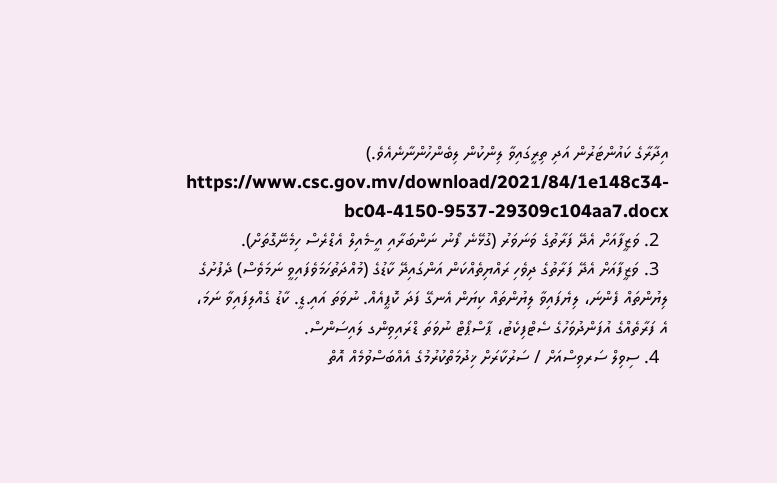އިދާރާގެ ކައުންޓަރުން އަދި ތިރީގައިވާ ލިންކުން ލިބެންހުންނާނެއެވެ.) https://www.csc.gov.mv/download/2021/84/1e148c34-bc04-4150-9537-29309c104aa7.docx
  2. ވަޒީފާއަށް އެދޭ ފަރާތުގެ ވަނަވަރު (ގުޅޭނެ ފޯނު ނަންބަރާއި އީ-މެއިލް އެޑްރެސް ހިމެނޭގޮތަށް).
  3. ވަޒީފާއަށް އެދޭ ފަރާތުގެ ދިވެހި ރައްޔިތެއްކަން އަންގައިދޭ ކާޑުގެ (މުއްދަތުހަމަވެފައިވީ ނަމަވެސް) ދެފުށުގެ ލިޔުންތައް ފެންނަ، ލިޔެފައިވާ ލިޔުންތައް ކިޔަން އެނގޭ ފަދަ ކޮޕީއެއް. ނުވަތަ އައި.ޑީ. ކާޑު ގެއްލިފައިވާ ނަމަ، އެ ފަރާތެއްގެ އުފަންދުވަހުގެ ސެޓްފިކެޓު، ޕާސްޕޯޓް ނުވަތަ ޑްރައިވިންގ ލައިސަންސް.
  4. ސިވިލް ސަރވިސްއަށް / ސަރުކާރަށް ޚިދުމަތްކުރުމުގެ އެއްބަސްވުމެއް އޮތް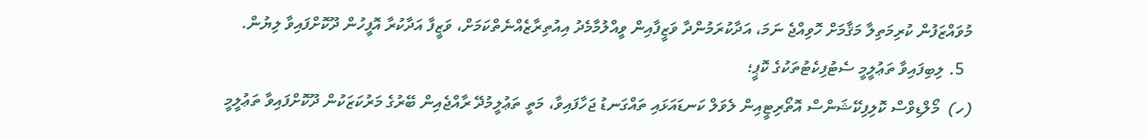މުވައްޒަފުން ކުރިމަތިލާ މަޤާމަށް ހޮވިއްޖެ ނަމަ، އަދާކުރަމުންދާ ވަޒީފާއިން ވީއްލުމާމެދު އިއުތިރާޒެއްނެތްކަމަށް، ވަޒީފާ އަދާކުރާ އޮފީހުން ދޫކޮށްފައިވާ ލިޔުން.
  5. ލިބިފައިވާ ތަޢުލީމީ ސެޓުފިކެޓުތަކުގެ ކޮޕީ؛
(ހ)  މޯލްޑިވްސް ކޮލިފިކޭޝަންސް އޮތޯރިޓީއިން ލެވަލް ކަނޑައަޅައި ތައްގަނޑު ޖަހާފައިވާ، މަތީ ތަޢުލީމުދޭ ރާއްޖެއިން ބޭރުގެ މަރުކަޒަކުން ދޫކޮށްފައިވާ ތަޢުލީމީ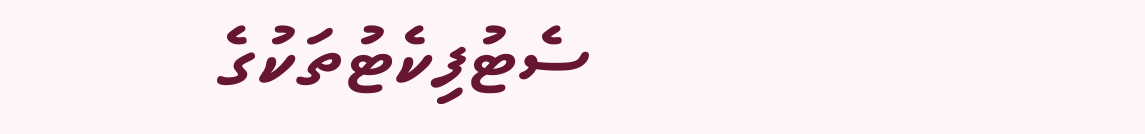ސެޓުފިކެޓުތަކުގެ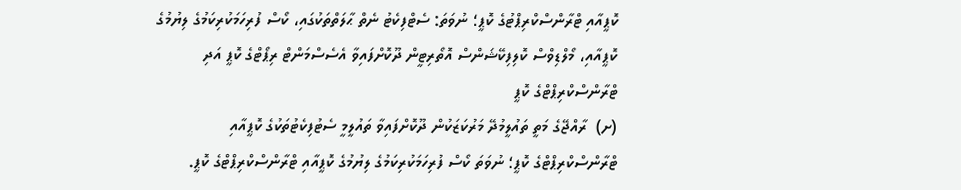ކޮޕީއާއި ޓްރާންސްކްރިޕްޓުގެ ކޮޕީ؛ ނުވަތަ: ސެޓްފިކެޓު ނެތް ޙާލަތްތަކުގައި، ކޯސް ފުރިހަމަކުރިކަމުގެ ލިޔުމުގެ ކޮޕީއާއި، މޯލްޑިވްސް ކޮލިފިކޭޝަންސް އޮތޯރިޓީން ދޫކޮށްފައިވާ އެސެސްމަންޓް ރިޕޯޓްގެ ކޮޕީ އަދި ޓްރާންސްކްރިޕްޓްގެ ކޮޕީ
(ށ)  ރާއްޖޭގެ މަތީ ތައުލީމުދޭ މަރުކަޒަކުން ދޫކޮށްފައިވާ ތައުލީމީ ސެޓުފިކެޓުތަކުގެ ކޮޕީއާއި ޓްރާންސްކްރިޕްޓްގެ ކޮޕީ؛ ނުވަތަ ކޯސް ފުރިހަމަކުރިކަމުގެ ލިޔުމުގެ ކޮޕީއާއި ޓްރާންސްކްރިޕްޓްގެ ކޮޕީ.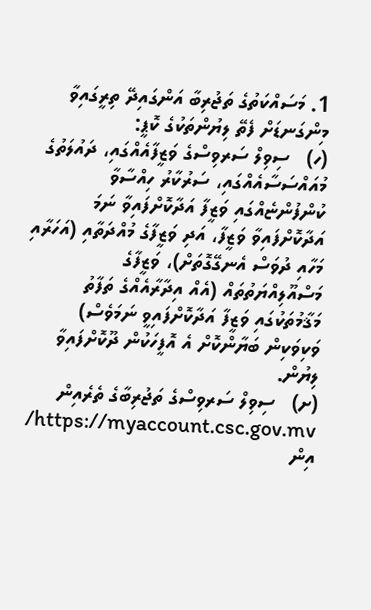1. މަސައްކަތުގެ ތަޖުރިބާ އަންގައިދޭ ތިރީގައިވާ މިންގަނޑަށް ފެތޭ ލިޔުންތަކުގެ ކޮޕީ:
(ހ)   ސިވިލް ސަރވިސްގެ ވަޒީފާއެއްގައި، ދައުލަތުގެ މުއައްސަސާއެއްގައި، ސަރުކާރު ހިއްސާވާ ކުންފުންޏެއްގައި ވަޒީފާ އަދާކޮށްފައިވާ ނަމަ އަދާކޮށްފައިވާ ވަޒީފާ، އަދި ވަޒީފާގެ މުއްދަތާއި (އަހަރާއި މަހާއި ދުވަސް އެނގޭގޮތަށް)، ވަޒީފާގެ މަސްއޫލިއްޔަތުތައް (އެއް އިދާރާއެއްގެ ތަފާތު މަޤާމުތަކުގައި ވަޒީފާ އަދާކޮށްފައިވީ ނަމަވެސް) ވަކިވަކިން ބަޔާންކޮށް އެ އޮފީހަކުން ދޫކޮށްފައިވާ ލިޔުން.
(ށ)   ސިވިލް ސަރވިސްގެ ތަޖުރިބާގެ ތެރެއިން https://myaccount.csc.gov.mv/ އިން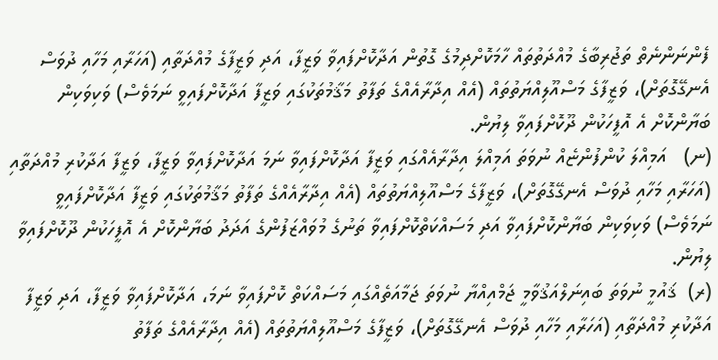ފެންނަންނެތް ތަޖުރިބާގެ މުއްދަތުތައް ހާމަކޮށްދިމުގެ ގޮތުން އަދާކޮށްފައިވާ ވަޒީފާ، އަދި ވަޒީފާގެ މުއްދަތާއި (އަހަރާއި މަހާއި ދުވަސް އެނގޭގޮތަށް)، ވަޒީފާގެ މަސްއޫލިއްޔަތުތައް (އެއް އިދާރާއެއްގެ ތަފާތު މަޤާމުތަކުގައި ވަޒީފާ އަދާކޮށްފައިވީ ނަމަވެސް) ވަކިވަކިން ބަޔާންކޮށް އެ އޮފީހަކުން ދޫކޮށްފައިވާ ލިޔުން.
(ނ)   އަމިއްލަ ކުންފުންޏެއް ނުވަތަ އަމިއްލަ އިދާރާއެއްގައި ވަޒީފާ އަދާކޮށްފައިވާ ނަމަ އަދާކޮށްފައިވާ ވަޒީފާ، ވަޒީފާ އަދާކުރި މުއްދަތާއި (އަހަރާއި މަހާއި ދުވަސް އެނގޭގޮތަށް)، ވަޒީފާގެ މަސްއޫލިއްޔަތުތައް (އެއް އިދާރާއެއްގެ ތަފާތު މަޤާމުތަކުގައި ވަޒީފާ އަދާކޮށްފައިވީ ނަމަވެސް) ވަކިވަކިން ބަޔާންކޮށްފައިވާ އަދި މަސައްކަތްކޮށްފައިވާ ތަނުގެ މުވައްޒަފުންގެ އަދަދު ބަޔާންކޮށް އެ އޮފީހަކުން ދޫކޮށްފައިވާ ލިޔުން.
(ރ)  ޤައުމީ ނުވަތަ ބައިނަލްއަޤުވާމީ ޖަމްއިއްޔާ ނުވަތަ ޖަމާއަތެއްގައި މަސައްކަތް ކޮށްފައިވާ ނަމަ، އަދާކޮށްފައިވާ ވަޒީފާ، އަދި ވަޒީފާ އަދާކުރި މުއްދަތާއި (އަހަރާއި މަހާއި ދުވަސް އެނގޭގޮތަށް)، ވަޒީފާގެ މަސްއޫލިއްޔަތުތައް (އެއް އިދާރާއެއްގެ ތަފާތު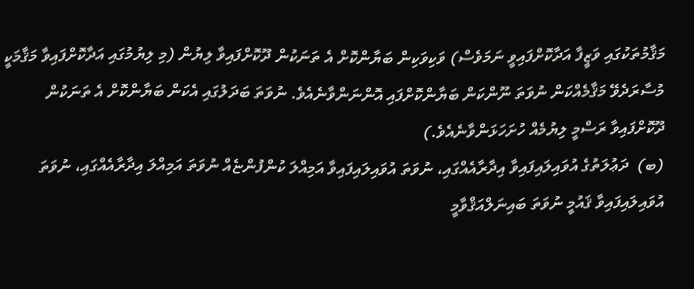މަޤާމުތަކުގައި ވަޒީފާ އަދާކޮށްފައިވީ ނަމަވެސް) ވަކިވަކިން ބަޔާންކޮށް އެ ތަނަކުން ދޫކޮށްފައިވާ ލިޔުން (މި ލިޔުމުގައި އަދާކޮށްފައިވާ މަޤާމަކީ މުސާރަދެވޭ މަޤާމެއްކަން ނުވަތަ ނޫންކަން ބަޔާންކޮށްފައި އޮންނަންވާނެއެވެ. ނުވަތަ ބަދަލުގައި އެކަން ބަޔާންކޮށް އެ ތަނަކުން ދޫކޮށްފައިވާ ރަސްމީ ލިޔުމެއް ހުށަހަޅަންވާނެއެވެ.)
(ބ)  ދަޢުލަތުގެ އުވައިލައިފައިވާ އިދާރާއެއްގައި، ނުވަތަ އުވައިލައިފައިވާ އަމިއްލަ ކުންފުންޏެއް ނުވަތަ އަމިއްލަ އިދާރާއެއްގައި، ނުވަތަ އުވައިލައިފައިވާ ޤައުމީ ނުވަތަ ބައިނަލްއަޤްވާމީ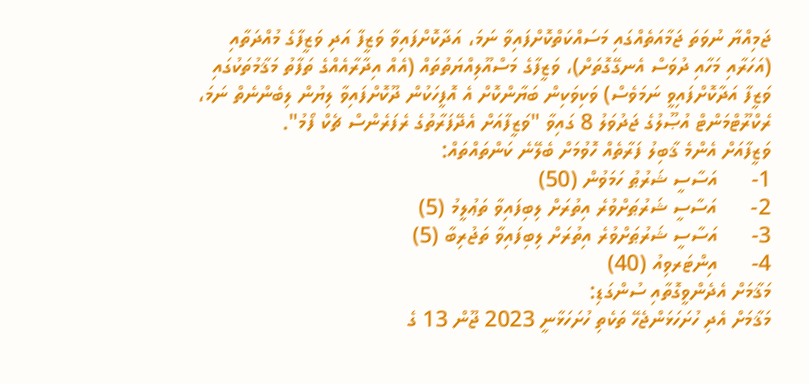ޖަމިއްޔާ ނުވަތަ ޖަމާއަތެއްގައި މަސައްކަތްކޮށްފައިވާ ނަމަ، އަދާކޮށްފައިވާ ވަޒީފާ އަދި ވަޒީފާގެ މުއްދަތާއި (އަހަރާއި މަހާއި ދުވަސް އެނގޭގޮތަށް)، ވަޒީފާގެ މަސްއޫލިއްޔަތުތައް (އެއް އިދާރާއެއްގެ ތަފާތު މަޤާމުތަކުގައި ވަޒީފާ އަދާކޮށްފައިވީ ނަމަވެސް) ވަކިވަކިން ބަޔާންކޮށް އެ އޮފީހަކުން ދޫކޮށްފައިވާ ލިޔުން ލިބެންނެތް ނަމަ، ރެކްރޫޓްމަންޓް އުޞޫލުގެ ޖަދުވަލު 8 ގައިވާ "ވަޒީފާއަށް އެދޭފަރާތުގެ ރެފަރެންސް ޗެކް ފޯމު".
ވަޒީފާއަށް އެންމެ ޤާބިލު ފަރާތެއް ހޮވުމަށް ބެލޭނެ ކަންތައްތައް:
1-      އަސާސީ ޝަރުޠު ހަމަވުން (50)
2-      އަސާސީ ޝަރުޠަށްވުރެ އިތުރަށް ލިބިފައިވާ ތަޢުލީމު (5)
3-      އަސާސީ ޝަރުޠަށްވުރެ އިތުރަށް ލިބިފައިވާ ތަޖުރިބާ (5)
4-      އިންޓަރވިއު (40)
މަޤާމަށް އެދެންވީގޮތާއި ސުންގަޑި:
މަޤާމަށް އެދި ހުށަހަޅަންޖެހޭ ތަކެތި ހުށަހަޅާނީ 2023 ޖޫން 13 ގެ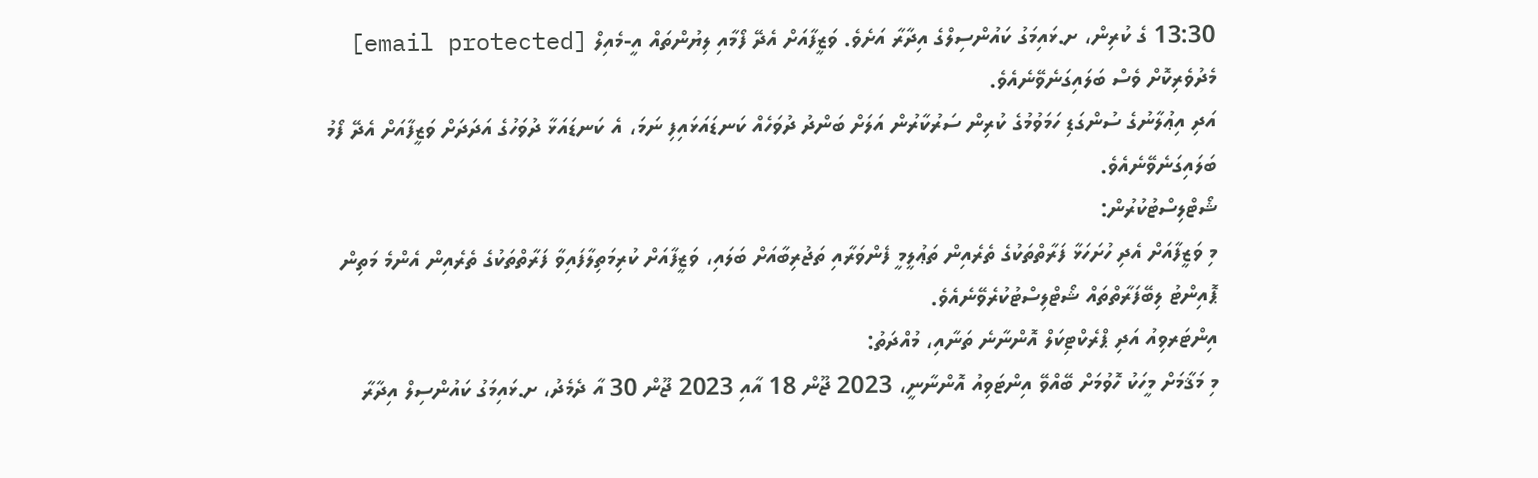13:30 ގެ ކުރިން، ށ.ޅައިމަގު ކައުންސިލްގެ އިދާރާ އަށެވެ. ވަޒީފާއަށް އެދޭ ފޯމާއި ލިޔުންތައް އީ-މެއިލް [email protected]  މެދުވެރިކޮށް ވެސް ބަލައިގަނެވޭނެއެވެ.
އަދި އިޢުލާނުގެ ސުންގަޑި ހަމަވުމުގެ ކުރިން ސަރުކާރުން އަލަށް ބަންދު ދުވަހެއް ކަނޑައަޅައިފި ނަމަ، އެ ކަނޑައަޅާ ދުވަހުގެ އަދަދަށް ވަޒީފާއަށް އެދޭ ފޯމު ބަލައިގަނެވޭނެއެވެ.
ޝޯޓްލިސްޓުކުރުން:
މި ވަޒީފާއަށް އެދި ހުށަހަޅާ ފަރާތްތަކުގެ ތެރެއިން ތަޢުލީމީ ފެންވަރާއި ތަޖުރިބާއަށް ބަލައި، ވަޒީފާއަށް ކުރިމަތިލާފައިވާ ފަރާތްތަކުގެ ތެރެއިން އެންމެ މަތިން ޕޮއިންޓު ލިބޭފަރާތްތައް ޝޯޓްލިސްޓުކުރެވޭނެއެވެ.
އިންޓަރވިއު އަދި ޕްރެކްޓިކަލް އޮންނާނެ ތަނާއި، މުއްދަތު:
މި މަޤާމަށް މީހަކު ހޮވުމަށް ބޭއްވޭ އިންޓަވިއު އޮންނާނީ، 2023 ޖޫން 18 އާއި 2023 ޖޫން 30 އާ ދެމެދު، ށ.ޅައިމަގު ކައުންސިލް އިދާރާ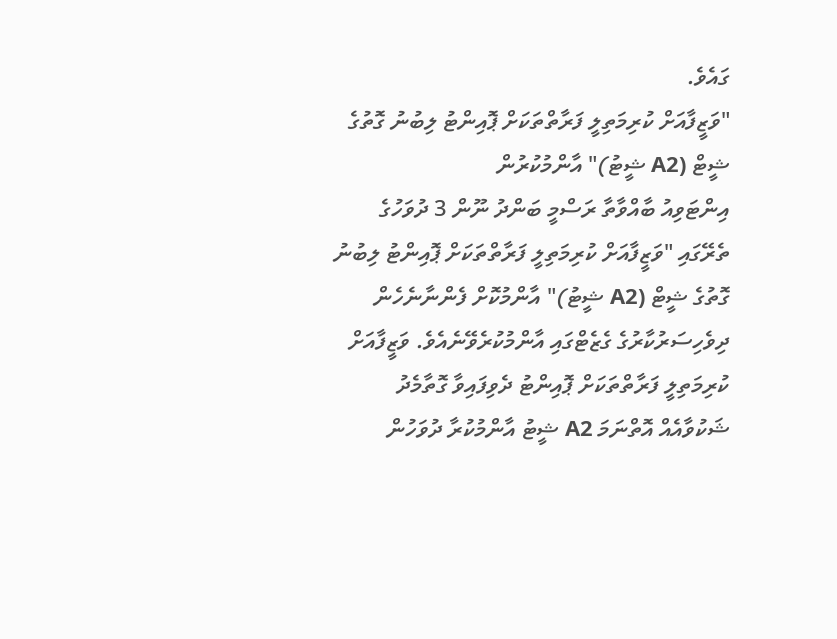ގައެވެ.
"ވަޒީފާއަށް ކުރިމަތިލީ ފަރާތްތަކަށް ޕޮއިންޓު ލިބުނު ގޮތުގެ ޝީޓް (A2 ޝީޓު)" އާންމުކުރުން
އިންޓަވިއު ބާއްވާތާ ރަސްމީ ބަންދު ނޫން 3 ދުވަހުގެ ތެރޭގައި "ވަޒީފާއަށް ކުރިމަތިލީ ފަރާތްތަކަށް ޕޮއިންޓު ލިބުނު ގޮތުގެ ޝީޓް (A2 ޝީޓު)" އާންމުކޮށް ފެންނާނެހެން ދިވެހިސަރުކާރުގެ ގެޒެޓްގައި އާންމުކުރެވޭނެއެވެ. ވަޒީފާއަށް ކުރިމަތިލީ ފަރާތްތަކަށް ޕޮއިންޓު ދެވިފައިވާ ގޮތާމެދު ޝަކުވާއެއް އޮތްނަމަ A2 ޝީޓު އާންމުކުރާ ދުވަހުން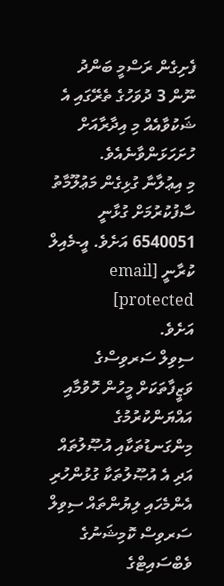ފެށިގެން ރަސްމީ ބަންދު ނޫން 3 ދުވަހުގެ ތެރޭގައި އެ ޝަކުވާއެއް މި އިދާރާއަށް ހުށަހަޅަންވާނެއެވެ.
މި އިޢުލާނާ ގުޅިގެން މަޢުލޫމާތު ސާފުކުރުމަށް ގުޅާނީ 6540051 އަށެވެ. އީ-މެއިލް ކުރާނީ [email protected]
އަށެވެ.
ސިވިލް ސަރވިސްގެ ވަޒީފާތަކަށް މީހުން ހޮވުމާއި އައްޔަންކުރުމުގެ މިންގަނޑުތަކާއި އުޞޫލުތައް އަދި އެ އުޞޫލުތަކާ ގުޅުންހުރި އެންމެހައި ލިޔުންތައް ސިވިލް ސަރވިސް ކޮމިޝަނުގެ ވެބްސައިޓްގެ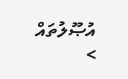އުޞޫލުތައް >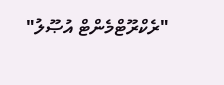"ރެކްރޫޓްމެންޓް އުޞޫލު"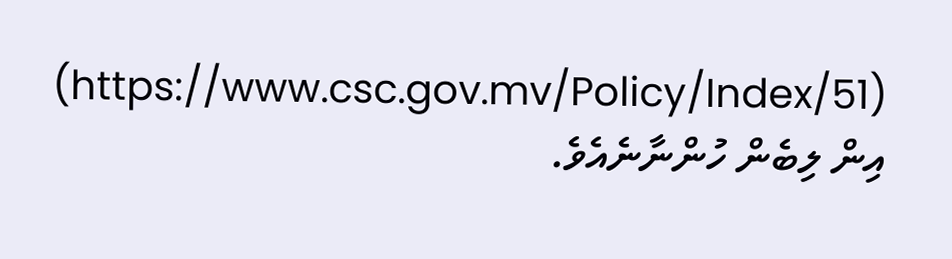(https://www.csc.gov.mv/Policy/Index/51) އިން ލިބެން ހުންނާނެއެވެ.